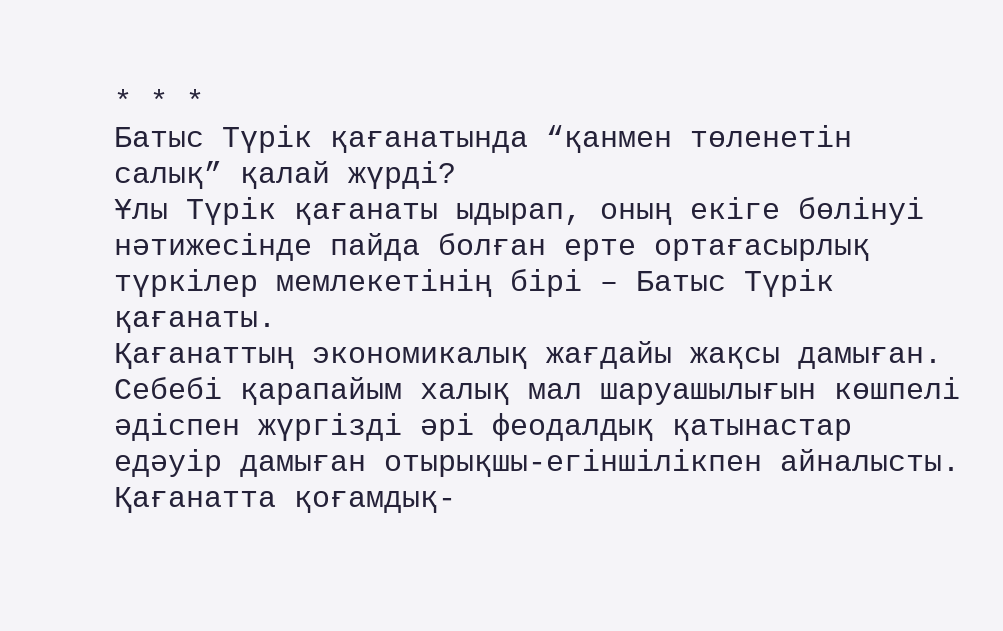* * *
Батыс Түрік қағанатында “қанмен төленетін салық” қалай жүрді?
Ұлы Түрік қағанаты ыдырап, оның екіге бөлінуі нәтижесінде пайда болған ерте ортағасырлық түркілер мемлекетінің бірі – Батыс Түрік қағанаты.
Қағанаттың экономикалық жағдайы жақсы дамыған. Себебі қарапайым халық мал шаруашылығын көшпелі әдіспен жүргізді әрі феодалдық қатынастар едәуір дамыған отырықшы-егіншілікпен айналысты. Қағанатта қоғамдық-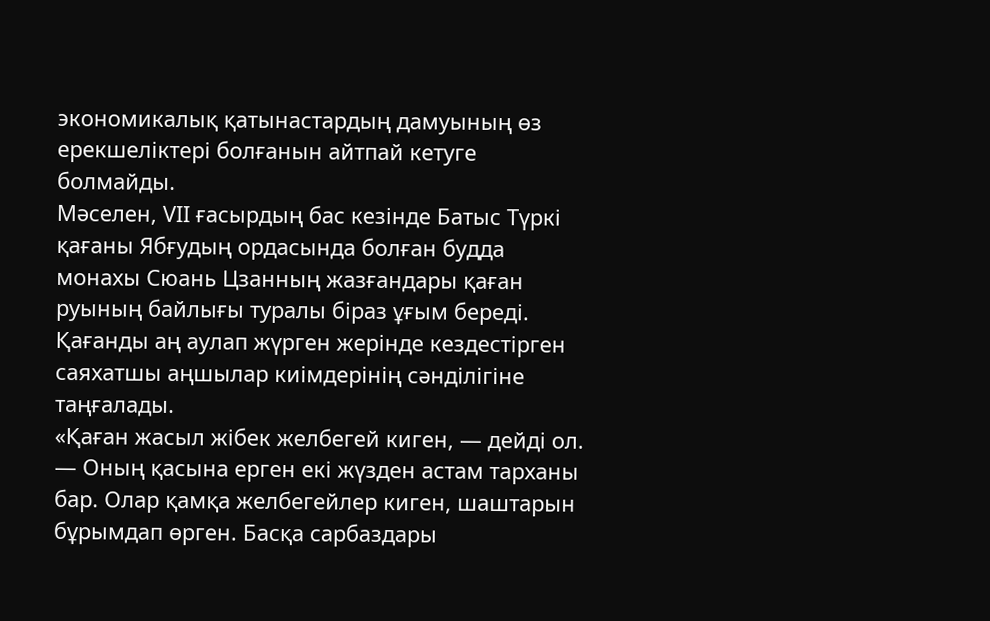экономикалық қатынастардың дамуының өз ерекшеліктері болғанын айтпай кетуге болмайды.
Мәселен, VII ғасырдың бас кезінде Батыс Түркі қағаны Ябғудың ордасында болған будда монахы Сюань Цзанның жазғандары қаған руының байлығы туралы біраз ұғым береді. Қағанды аң аулап жүрген жерінде кездестірген саяхатшы аңшылар киімдерінің сәнділігіне таңғалады.
«Қаған жасыл жібек желбегей киген, — дейді ол. — Оның қасына ерген екі жүзден астам тарханы бар. Олар қамқа желбегейлер киген, шаштарын бұрымдап өрген. Басқа сарбаздары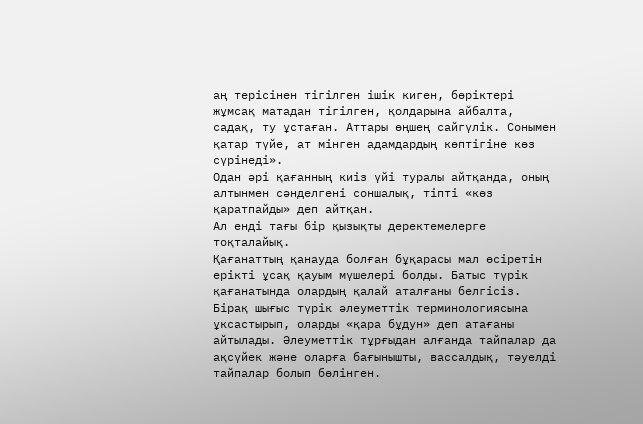аң терісінен тігілген ішік киген, бөріктері жұмсақ матадан тігілген, қолдарына айбалта, садақ, ту ұстаған. Аттары өңшең сайгүлік. Сонымен қатар түйе, ат мінген адамдардың көптігіне көз сүрінеді».
Одан әрі қағанның киіз үйі туралы айтқанда, оның алтынмен сәнделгені соншалық, тіпті «көз қаратпайды» деп айтқан.
Ал енді тағы бір қызықты деректемелерге тоқталайық.
Қағанаттың қанауда болған бұқарасы мал өсіретін ерікті ұсақ қауым мүшелері болды. Батыс түрік қағанатында олардың қалай аталғаны белгісіз. Бірақ шығыс түрік әлеуметтік терминологиясына ұксастырып, оларды «қара бұдун» деп атағаны айтылады. Әлеуметтік тұрғыдан алғанда тайпалар да ақсүйек және оларға бағынышты, вассалдық, тәуелді тайпалар болып бөлінген.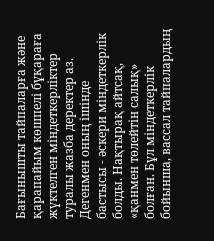Бағынышты тайпаларға және қарапайым көшпелі бұқараға жүктелген міндеткерліктер туралы жазба деректер аз. Дегенмен оның ішінде бастысы - әскери міндеткерлік болды. Нақтырақ айтсақ, «қанмен төлейтін салық» болған. Бұл міндеткерлік бойынша, вассал тайпалардың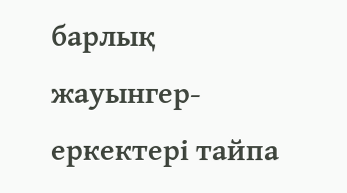барлық жауынгер-еркектері тайпа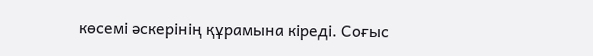көсемі әскерінің құрамына кіреді. Соғыс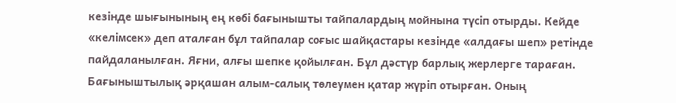кезінде шығынының ең көбі бағынышты тайпалардың мойнына түсіп отырды. Кейде «келімсек» деп аталған бұл тайпалар соғыс шайқастары кезінде «алдағы шеп» ретінде пайдаланылған. Яғни, алғы шепке қойылған. Бұл дәстүр барлық жерлерге тараған.
Бағыныштылық әрқашан алым-салық төлеумен қатар жүріп отырған. Оның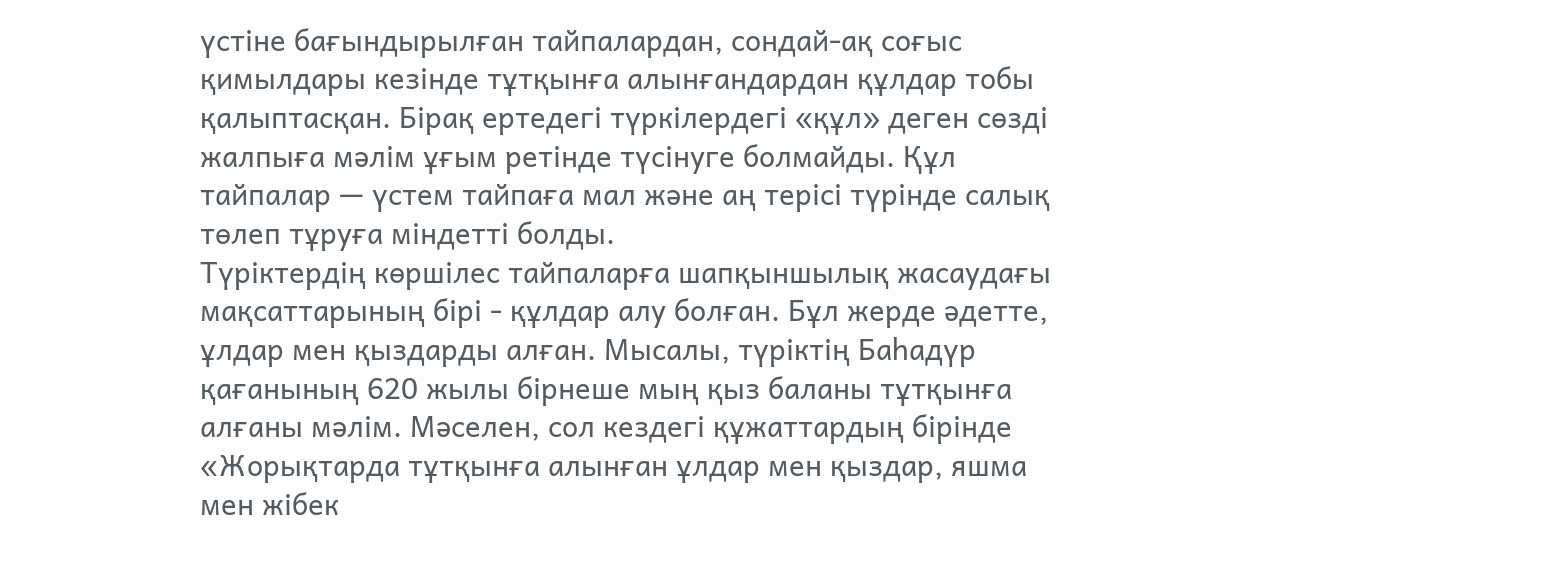үстіне бағындырылған тайпалардан, сондай-ақ соғыс қимылдары кезінде тұтқынға алынғандардан құлдар тобы қалыптасқан. Бірақ ертедегі түркілердегі «құл» деген сөзді жалпыға мәлім ұғым ретінде түсінуге болмайды. Құл тайпалар — үстем тайпаға мал және аң терісі түрінде салық төлеп тұруға міндетті болды.
Түріктердің көршілес тайпаларға шапқыншылық жасаудағы мақсаттарының бірі - құлдар алу болған. Бұл жерде әдетте, ұлдар мен қыздарды алған. Мысалы, түріктің Баһадүр қағанының 620 жылы бірнеше мың қыз баланы тұтқынға алғаны мәлім. Мәселен, сол кездегі құжаттардың бірінде «Жорықтарда тұтқынға алынған ұлдар мен қыздар, яшма мен жібек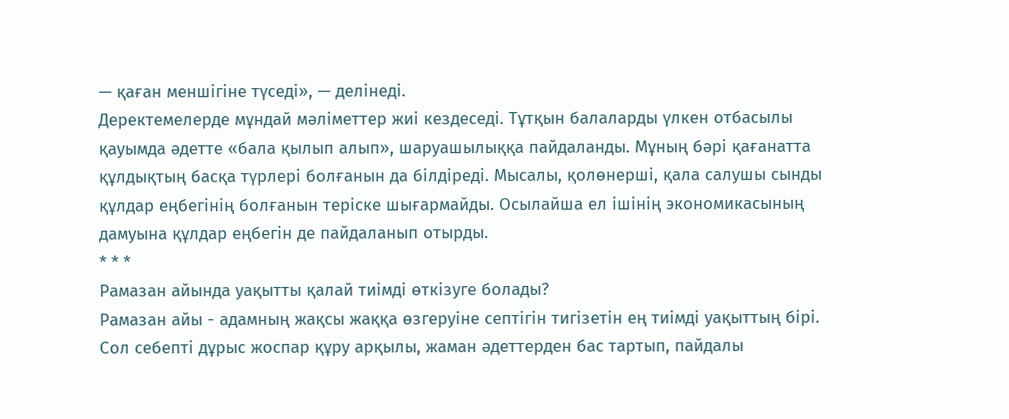— қаған меншігіне түседі», — делінеді.
Деректемелерде мұндай мәліметтер жиі кездеседі. Тұтқын балаларды үлкен отбасылы қауымда әдетте «бала қылып алып», шаруашылыққа пайдаланды. Мұның бәрі қағанатта құлдықтың басқа түрлері болғанын да білдіреді. Мысалы, қолөнерші, қала салушы сынды құлдар еңбегінің болғанын теріске шығармайды. Осылайша ел ішінің экономикасының дамуына құлдар еңбегін де пайдаланып отырды.
* * *
Рамазан айында уақытты қалай тиімді өткізуге болады?
Рамазан айы - адамның жақсы жаққа өзгеруіне септігін тигізетін ең тиімді уақыттың бірі. Сол себепті дұрыс жоспар құру арқылы, жаман әдеттерден бас тартып, пайдалы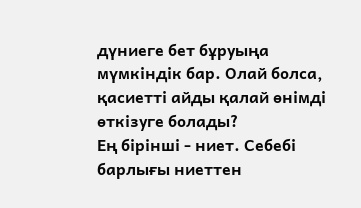дүниеге бет бұруыңа мүмкіндік бар. Олай болса, қасиетті айды қалай өнімді өткізуге болады?
Ең бірінші - ниет. Себебі барлығы ниеттен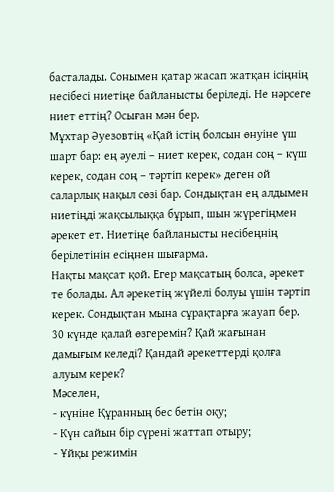басталады. Сонымен қатар жасап жатқан ісіңнің несібесі ниетіңе байланысты беріледі. Не нәрсеге ниет еттің? Осыған мән бер.
Мұхтар Әуезовтің «Қай істің болсын өнуіне үш шарт бар: ең әуелі – ниет керек, содан соң – күш керек, содан соң – тәртіп керек» деген ой саларлық нақыл сөзі бар. Сондықтан ең алдымен ниетіңді жақсылыққа бұрып, шын жүрегіңмен әрекет ет. Ниетіңе байланысты несібеңнің берілетінін есіңнен шығарма.
Нақты мақсат қой. Егер мақсатың болса, әрекет те болады. Ал әрекетің жүйелі болуы үшін тәртіп керек. Сондықтан мына сұрақтарға жауап бер.
30 күнде қалай өзгеремін? Қай жағынан дамығым келеді? Қандай әрекеттерді қолға алуым керек?
Мәселен,
- күніне Құранның бес бетін оқу;
- Күн сайын бір сүрені жаттап отыру;
- Ұйқы режимін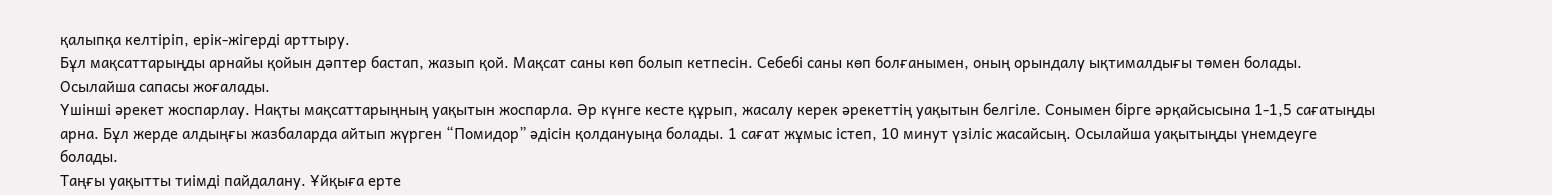қалыпқа келтіріп, ерік-жігерді арттыру.
Бұл мақсаттарыңды арнайы қойын дәптер бастап, жазып қой. Мақсат саны көп болып кетпесін. Себебі саны көп болғанымен, оның орындалу ықтималдығы төмен болады. Осылайша сапасы жоғалады.
Үшінші әрекет жоспарлау. Нақты мақсаттарыңның уақытын жоспарла. Әр күнге кесте құрып, жасалу керек әрекеттің уақытын белгіле. Сонымен бірге әрқайсысына 1-1,5 сағатыңды арна. Бұл жерде алдыңғы жазбаларда айтып жүрген “Помидор” әдісін қолдануыңа болады. 1 сағат жұмыс істеп, 10 минут үзіліс жасайсың. Осылайша уақытыңды үнемдеуге болады.
Таңғы уақытты тиімді пайдалану. Ұйқыға ерте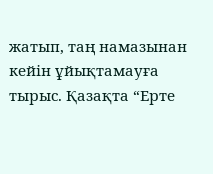жатып, таң намазынан кейін ұйықтамауға тырыс. Қазақта “Ерте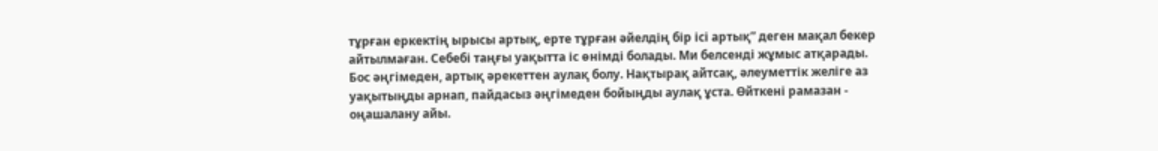тұрған еркектің ырысы артық, ерте тұрған әйелдің бір ісі артық” деген мақал бекер айтылмаған. Себебі таңғы уақытта іс өнімді болады. Ми белсенді жұмыс атқарады.
Бос әңгімеден, артық әрекеттен аулақ болу. Нақтырақ айтсақ, әлеуметтік желіге аз уақытыңды арнап, пайдасыз әңгімеден бойыңды аулақ ұста. Өйткені рамазан - оңашалану айы.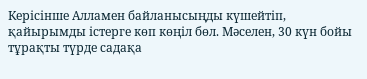Керісінше Алламен байланысыңды күшейтіп, қайырымды істерге көп көңіл бөл. Мәселен, 30 күн бойы тұрақты түрде садақа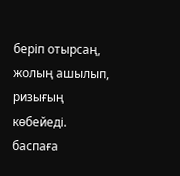беріп отырсаң, жолың ашылып, ризығың көбейеді.
баспаға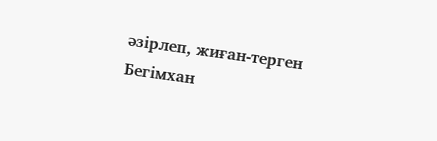әзірлеп, жиған-терген
Бегімхан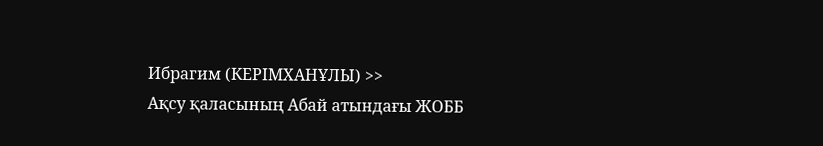Ибрагим (КЕРІМХАНҰЛЫ) >>
Ақсу қаласының Абай атындағы ЖОББ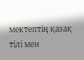мектептің қазақ тілі мен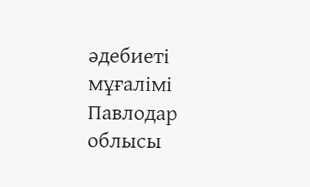әдебиеті мұғалімі
Павлодар облысы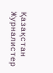Қазақстан Журналистер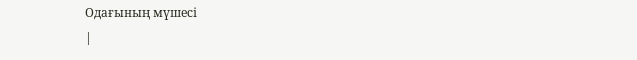Одағының мүшесі
|